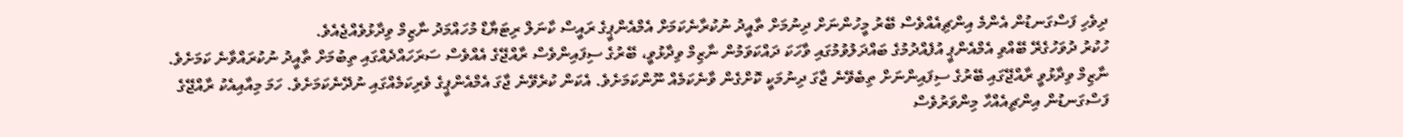ދިވެހި ފަސްގަނޑުން އެންމެ އިންޗިއެއްވެސް ބޭރު މީހުންނަށް ދިނުމަށް ތާއީދު ނުކުރާނެކަމަށް އެމްއެންޕީގެ ރައީސް ކާނަލް ރިޓަޔާޑް މުހައްމަދު ނާޒިމް ވިދާޅުވެއްޖެއެވެ.
ހުކުރު ދުވަހުގެރޭ ބޭއްވި އެމްއެންޕީ އުފެއްދުމުގެ ބައްދަލުވުމުގައި ވާހަކަ ދައްކަވަމުން ނާޒިމް ވިދާޅުވީ، ބޭރުގެ ސިފައިންވެސް ރާއްޖޭގެ އެއްވެސް ސަރަހައްދެއްގައި ތިބުމަށް ތާއީދު ނުކުރައްވާނެ ކަމަށެވެ. ނާޒިމް ވިދާޅުވީ ރާއްޖޭގައި ބޭރުގެ ސިފައިންނަށް ތިބެވޭނެ ޖާގަ ދިނުމަކީ ކޮށްގެން ވާނެކަމެއް ނޫންކަމަށެވެ. އެކަން ކުރެވޭނެ ޖާގަ އެމްއެންޕީގެ ވެރިކަމެއްގައި ނުދޭނެކަމަށެވެ. ހަމަ މިއާއިއެކު ރާއްޖޭގެ ފަސްގަނޑުން އިންޗިއެއްހާ މިންވަރުވެސް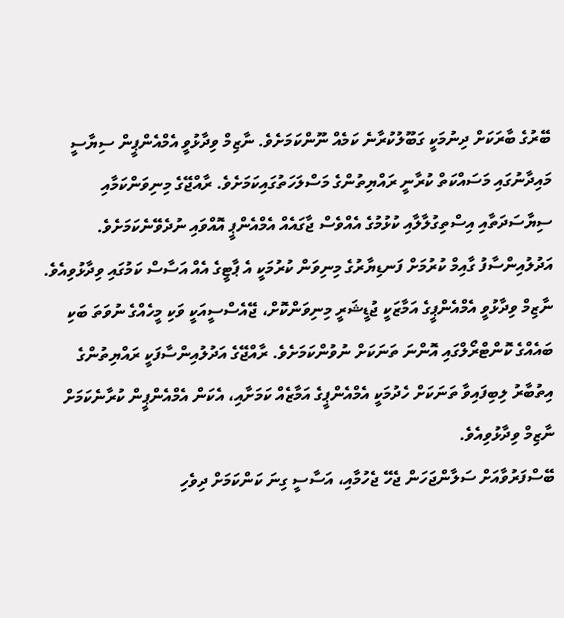ބޭރުގެ ބާރަކަށް ދިނުމަކީ ގަބޫލުކުރާނެ ކަމެއް ނޫންކަމަށެވެ. ނާޒިމް ވިދާޅުވީ އެމްއެންޕީން ސިޔާސީ މައިދާނުގައި މަސައްކަތް ކުރާނީ ރައްޔިތުންގެ މަސްލަހަތުގައިކަމަށެވެ. ރާއްޖޭގެ މިނިވަންކަމާއި ސިޔާސަދަތާއި އިސްތިގުލާލާއި ކުޅުމުގެ އެއްވެސް ޖާގައެއް އެމްއެންޕީ އޮއްވައި ނުދެވޭނެކަމަށެވެ.
އަދުލުއިންސާފު ގާއިމް ކުރުމަށް ފަނޑިޔާރުގެ މިނިވަން ކުރުމަކީ އެ ޕާޓީގެ އެއް އަސާސް ކަމުގައި ވިދާޅުވިއެވެ. ނާޒިމް ވިދާޅުވީ އެމްއެންޕީގެ އަމާޒަކީ ޖުޑީޝަރީ މިނިވަންކޮށް، ޖޭއެސްސީއަކީ ވަކި މީހެއްގެ ނުވަތަ ބަކި ބައެއްގެ ކޮންޓްރޯލްގައި އޮންނަ ތަނަކަށް ނުވުންކަމަށެވެ. ރާއްޖޭގެ އަދުލުއިންސާފަކީ ރައްޔިތުންގެ އިތުބާރު ލިބިފައިވާ ތަނަކަށް ހެދުމަކީ އެމްއެންޕީގެ އަމާޒެއް ކަމަށާއި، އެކަން އެމްއެންޕީން ކުރާނެކަމަށް ނާޒިމް ވިދާޅުވިއެވެ.
ބޭސްފަރުވާއަށް ސަލާންޖަހަން ޖެހޭ ޖެހުމާއި، އަސާސީ ގިނަ ކަންކަމަށް ދިވެހި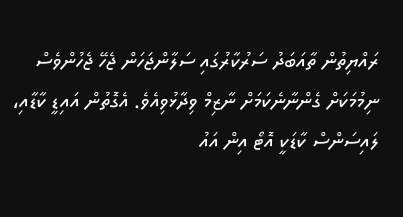ރައްޔިތުން ތާއަބަދު ސަރުކާރުގައި ސަލާންޖަހަން ޖެހޭ ޖެހުންވެސް ނިމުމަކަށް ގެންނާނެކަމަށް ނާޒިމް ވިދާޅުވިއެވެ. އެގޮތުން އައިޑީ ކާޑާއި، ލައިސަންސް ކާޑަކީ އޮޓޯ އިން އައު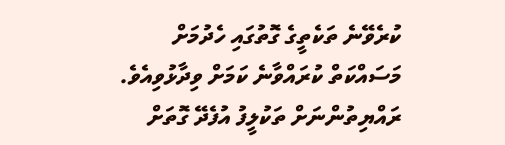ކުރެވޭނެ ތަކެތީގެ ގޮތުގައި ހެދުމަށް މަސައްކަތް ކުރައްވާނެ ކަމަށް ވިދާޅުވިއެވެ. ރައްޔިތުންނަށް ތަކުލީފު އުފެދޭ ގޮތަށް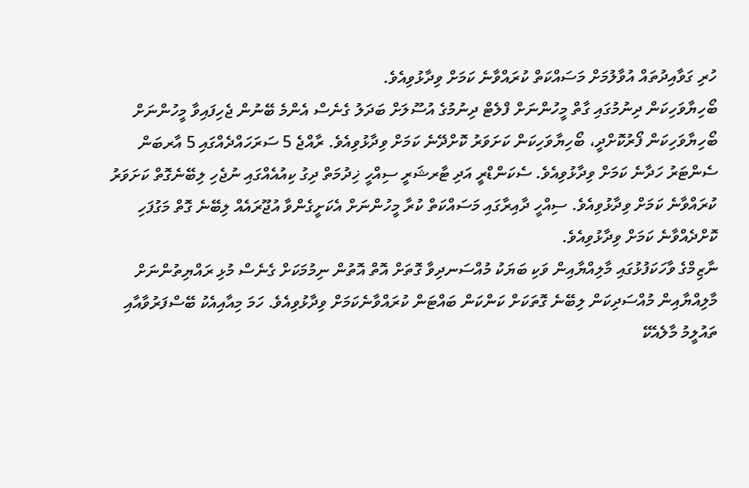ހުރި ގަވާއިދުތައް އުވާލުމަށް މަސައްކަތް ކުރައްވާނެ ކަމަށް ވިދާޅުވިއެވެ.
ބޯހިޔާވަހިކަން ދިނުމުގައި ގާތް މީހުންނަށް ފްލެޓް ދިނުމުގެ އުސޫލަށް ބަދަލު ގެނެސް އެންމެ ބޭނުން ޖެހިފައިވާ މީހުންނަށް ބޯހިޔާވަހިކަން ފޯރުކޮށްދީ، ބޯހިޔާވަހިކަން ކަށަވަރު ކޮށްދޭނެ ކަމަށް ވިދާޅުވިއެވެ. ރާއްޖެ 5 ސަރަހައްދެއްގައި 5 އާރބަން ސެންޓަރު ހަދާނެ ކަމަށް ވިދާޅުވިއެވެ. ސެކަންޑްރީ އަދި ޓާރޝަރީ ސިއްހީ ޚިދުމަތް ދިގު ކިއުއެއްގައި ނުޖެހި ލިބޭނެގޮތް ކަށަވަރު ކުރައްވާނެ ކަމަށް ވިދާޅުވިއެވެ. ސިއްހީ ދާއިރާގައި މަސައްކަތް ކުރާ މީހުންނަށް އެކަށީގެންވާ އުޖޫރައެއް ލިބޭނެ ގޮތް މަގުފަހި ކޮށްދެއްވާނެ ކަމަށް ވިދާޅުވިއެވެ.
ނާޒިމްގެ ވާހަކަފުޅުގައި މާލިއްޔާއިން ވަކި ބަޔަކު މުއްސަނދިވާ ގޮތަށް އޮތް އޮތުން ނިމުމަކަށް ގެނެސް މުޅި ރައްޔިތުންނަށް މާލިއްޔާއިން މުއްސަދިކަން ލިބޭނެ ގޮތަކަށް ކަންކަން ބައްޓަން ކުރައްވާނެކަމަށް ވިދާޅުވިއެވެ. ހަމަ މިއާއިއެކު ބޭސްފަރުވާއާއި ތައުލީމު މާލެއެކޭ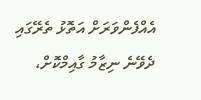އެއްފެންވަރަށް އަތޮޅު ތެރޭގައި ދެވޭނެ ނިޒާމު ގާއިމްކޮށް،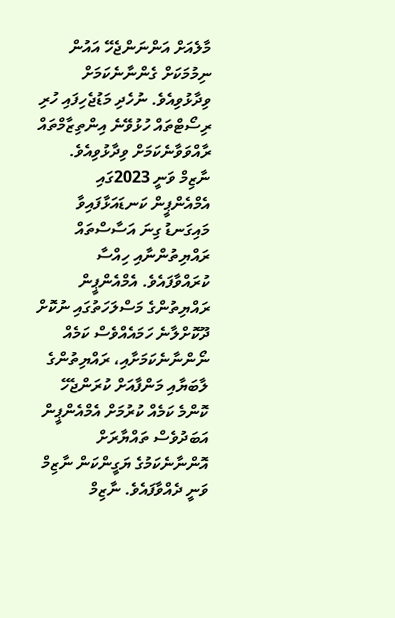މާލެއަށް އަންނަންޖެހޭ އައުން ނިމުމަކަށް ގެންނާނެކަމަށް ވިދާޅުވިއެވެ. ނުހެދި މަޑުޖެހިފައި ހުރި ރިސޯޓްތައް ހުޅުވޭނެ އިންތިޒާމްތައް ރާއްވަވާނެކަމަށް ވިދާޅުވިއެވެ.
ނާޒިމް ވަނީ 2023ގައި އެމްއެންޕީން ކަނޑައަޅާފައިވާ މައިގަނޑު ގިނަ އަސާސްތައް ރައްޔިތުންނާއި ހިއްސާ ކުރައްވާފައެވެ. އެމްއެންޕީން ރައްޔިތުންގެ މަސްލަހަތުގައި ނުކޮށް ދޫކޮށްލާނެ ހަމައެއްވެސް ކަމެއް ނޯންނާނެކަމަށާއި، ރައްޔިތުންގެ ލާބަޔާއި މަންފާއަށް ކުރަންޖެހޭ ކޮންމެ ކަމެއް ކުރުމަށް އެމްއެންޕީން އަބަދުވެސް ތައްޔާރަށް އޮންނާނެކަމުގެ ޔަގީންކަން ނާޒިމް ވަނީ ދެއްވާފައެވެ. ނާޒިމް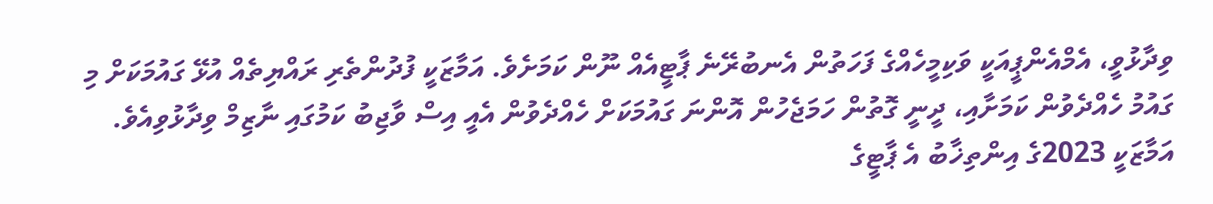ވިދާޅުވީ، އެމްއެންޕީއަކީ ވަކިމީހެއްގެ ފަހަތުން އެނބުރޭނެ ޕާޓީއެއް ނޫން ކަމަށެވެ. އަމާޒަކީ ފުދުންތެރި ރައްޔިތެއް އުޅޭ ގައުމަކަށް މި ގައުމު ހެއްދެވުން ކަމަށާއި، ދީނީ ގޮތުން ހަމަޖެހުން އޮންނަ ގައުމަކަށް ހެއްދެވުން އެއީ އިސް ވާޖިބު ކަމުގައި ނާޒިމް ވިދާޅުވިއެވެ.
އަމާޒަކީ 2023ގެ އިންތިޚާބު އެ ޕާޓީގެ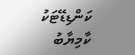ކަންޑިޑޭޓަކު ކާމިޔާބު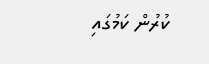ކުރުން ކަމުގައި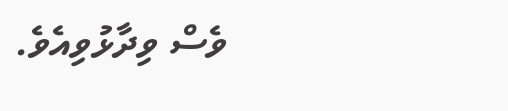ވެސް ވިދާޅުވިއެވެ.